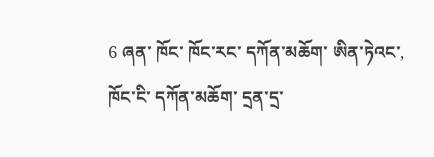6 ཞན་ ཁོང་ ཁོང་རང་ དཀོན་མཆོག་ ཨིན་ཏེའང་, ཁོང་ངི་ དཀོན་མཆོག་ དྲན་དྲ་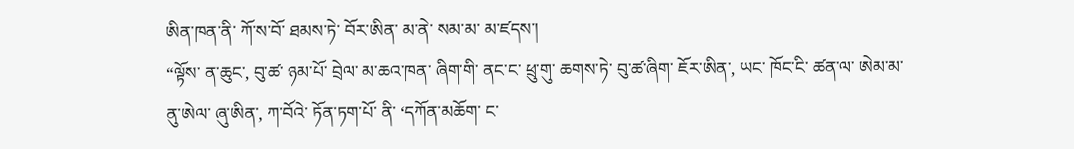ཨིན་ཁན་ནི་ ཀོ་ས་བོ་ ཐམས་ཏེ་ བོར་ཨིན་ མ་ནེ་ སམ་མ་ མ་ཛདས་།
“ལྟོས་ ན་ཆུང་, བུ་ཚ་ ཉམ་པོ་ བྲེལ་ མ་ཆའ་ཁན་ ཞིག་གི་ ནང་ང་ ཕྲུ་གུ་ ཆགས་ཏེ་ བུ་ཚ་ཞིག་ ཇོར་ཨིན་, ཡང་ ཁོང་ངི་ ཚན་ལ་ ཨེམ་མ་ནུ་ཨེལ་ ཞུ་ཨིན་, ཀ་བོའེ་ ཏོན་ཏག་པོ་ ནི་ ‘དཀོན་མཆོག་ ང་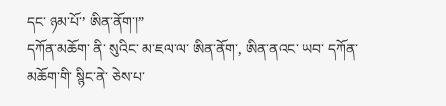དང་ ཉམ་པོ་’ ཨིན་ནོག་།”
དཀོན་མཆོག་ ནི་ སུའིང་ མ་ཇལ་ལ་ ཨིན་ནོག་, ཨིན་ནའང་ ཡབ་ དཀོན་མཆོག་གི་ སྙིང་ནེ་ ཅེས་པ་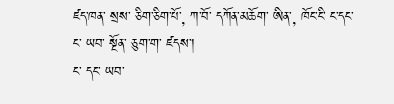ཛད་ཁན་ སྲས་ ཅིག་ཅིག་པོ་, ཀ་བོ་ དཀོན་མཆོག་ ཨིན་, ཁོང་ངི་ ང་དང་ང་ ཡབ་ སྔོན་ ཅུག་ག་ ཛདས་།
ང་ དང་ ཡབ་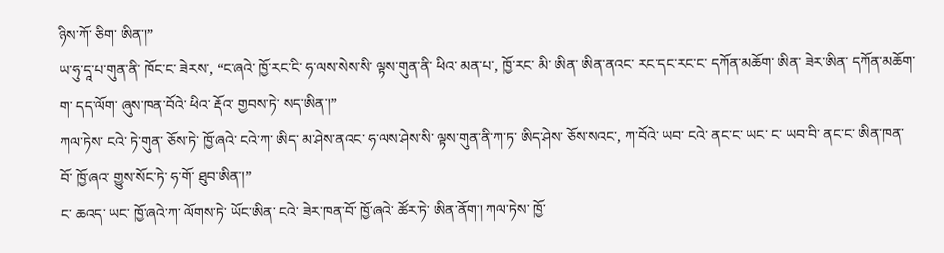ཉིས་ཀོ་ ཅིག་ ཨིན་།”
ཡ་ཧུ་དཱ་པ་གུན་ནི་ ཁོང་ང་ ཟེརས་, “ང་ཞའེ་ ཁྱོ་རང་ངི་ ཧ་ལས་སེས་སི་ ལྟས་གུན་ནི་ ཕིའ་ མན་པ་, ཁྱོ་རང་ མི་ ཨིན་ ཨིན་ནའང་ རང་དང་རང་ང་ དཀོན་མཆོག་ ཨིན་ ཟེར་ཨིན་ དཀོན་མཆོག་ག་ དད་ལོག་ ཞུས་ཁན་བོའེ་ ཕིའ་ རྡོའ་ གྱབས་ཏེ་ སད་ཨིན་།”
ཀལ་ཏེས་ ངའེ་ ཏེ་གུན་ ཅོས་ཏེ་ ཁྱོ་ཞའེ་ ངའེ་ཀ་ ཨིད་ མ་ཤེས་ནའང་ ཧ་ལས་ཤེས་སི་ ལྟས་གུན་ནི་ཀ་ཏ་ ཨིད་ཤེས་ ཅོས་སའང་, ཀ་བོའེ་ ཡབ་ ངའེ་ ནང་ང་ ཡང་ ང་ ཡབ་བི་ ནང་ང་ ཨིན་ཁན་བོ་ ཁྱོ་ཞའ་ གྱུས་སོང་ཏེ་ ཧ་གོ་ ཐུབ་ཨིན་།”
ང་ ཆའད་ ཡང་ ཁྱོ་ཞའེ་ཀ་ ལོགས་ཏེ་ ཡོང་ཨིན་ ངའེ་ ཟེར་ཁན་བོ་ ཁྱོ་ཞའེ་ ཚོར་ཏེ་ ཨིན་ནོག་། ཀལ་ཏེས་ ཁྱོ་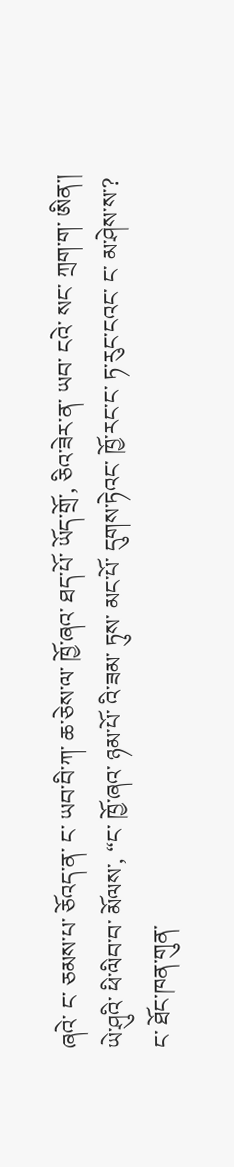ཞའེ་ ང་ ཅམས་པ་ ཅོའད་ན་ ང་ ཡབ་བི་ཀ་ ཆ་ཅེས་ལ་ ཁྱོ་ཞའ་ ཐད་པོ་ ཡོད་གྲོ་, ཅིའ་ཟེར་ན་ ཡབ་ ངའེ་ སང་ ཀྲག་ག་ ཨིན་།
ཡེ་ཤུའི་ ཕི་ལིབ་བ་ མོལས་, “ང་ ཁྱོ་ཞའ་ ཉམ་པོ་ འི་ཟམ་ ཏུས་ མང་པོ་ དུགས་ཏེའང་ ཁྱོ་རང་ང་ ཏ་རུང་ངའང་ ང་ མ་ཤེས་ས་? ང་ ཐོང་ཁན་གུན་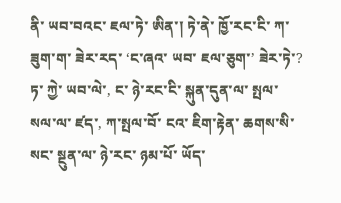ནི་ ཡབ་བའང་ ཇལ་ཏེ་ ཨིན་། ཏེ་ནེ་ ཁྱོ་རང་ངི་ ཀ་ཟུག་ག་ ཟེར་རད་ ‘ང་ཞའ་ ཡབ་ ཇལ་ཅུག་’ ཟེར་ཏེ་?
ཏ་ ཀྱེ་ ཡབ་ལེ་, ང་ ཉེ་རང་ངི་ སྐུན་དུན་ལ་ སྤལ་ སལ་ལ་ ཛད་, ཀ་སྤལ་བོ་ ངའ་ ཇིག་རྟེན་ ཆགས་སི་ སང་ སྔུན་ལ་ ཉེ་རང་ ཉམ་པོ་ ཡོད་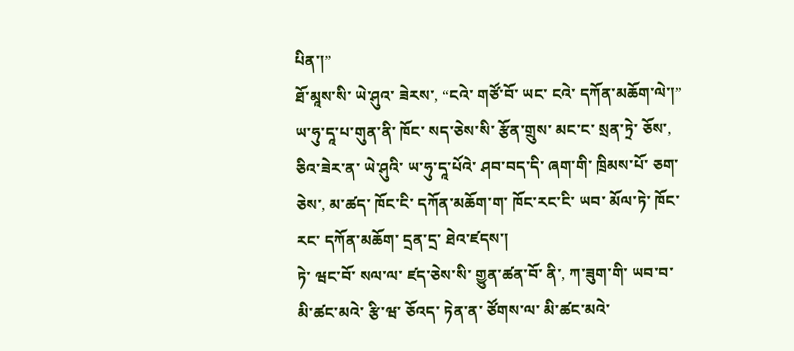པིན་།”
ཐོ་མཱས་སི་ ཡེ་ཤུའ་ ཟེརས་, “ངའེ་ གཙོ་བོ་ ཡང་ ངའེ་ དཀོན་མཆོག་ལེ་།”
ཡ་ཧུ་དཱ་པ་གུན་ནི་ ཁོང་ སད་ཅེས་སི་ རྩོན་གྲུས་ མང་ང་ སྲན་ཏྲེ་ ཅོས་, ཅིའ་ཟེར་ན་ ཡེ་ཤུའི་ ཡ་ཧུ་དཱ་པོའེ་ ཤབ་བད་དི་ ཞག་གི་ ཁྲིམས་པོ་ ཅག་ཅེས་, མ་ཚད་ ཁོང་ངི་ དཀོན་མཆོག་ག་ ཁོང་རང་ངི་ ཡབ་ མོལ་ཏེ་ ཁོང་རང་ དཀོན་མཆོག་ དྲན་དྲ་ ཐེའ་ཛདས་།
ཏེ་ ཝང་བོ་ སལ་ལ་ ཛད་ཅེས་སི་ གྱུན་ཚན་བོ་ ནི་, ཀ་ཟུག་གི་ ཡབ་བ་ མི་ཚང་མའེ་ རྩི་ཝ་ ཅོའད་ ཏེན་ན་ ཙོགས་ལ་ མི་ཚང་མའེ་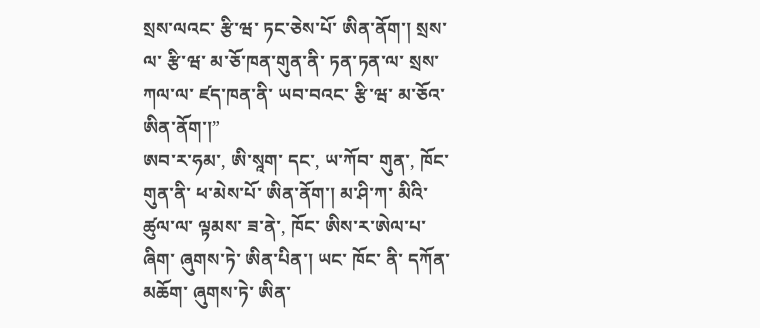སྲས་ལའང་ རྩི་ཝ་ ཏང་ཅེས་པོ་ ཨིན་ནོག་། སྲས་ལ་ རྩི་ཝ་ མ་ཅོ་ཁན་གུན་ནི་ ཏན་ཏན་ལ་ སྲས་ ཀལ་ལ་ ཛད་ཁན་ནི་ ཡབ་བའང་ རྩི་ཝ་ མ་ཅོའ་ ཨིན་ནོག་།”
ཨབ་ར་ཧམ་, ཨི་སཱག་ དང་, ཡ་ཀོབ་ གུན་, ཁོང་གུན་ནི་ ཕ་མེས་པོ་ ཨིན་ནོག་། མ་ཤི་ཀ་ མིའི་ ཚུལ་ལ་ ལྟམས་ ཟ་ནེ་, ཁོང་ ཨིས་ར་ཨེལ་པ་ཞིག་ ཞུགས་ཏེ་ ཨིན་པིན་། ཡང་ ཁོང་ ནི་ དཀོན་མཆོག་ ཞུགས་ཏེ་ ཨིན་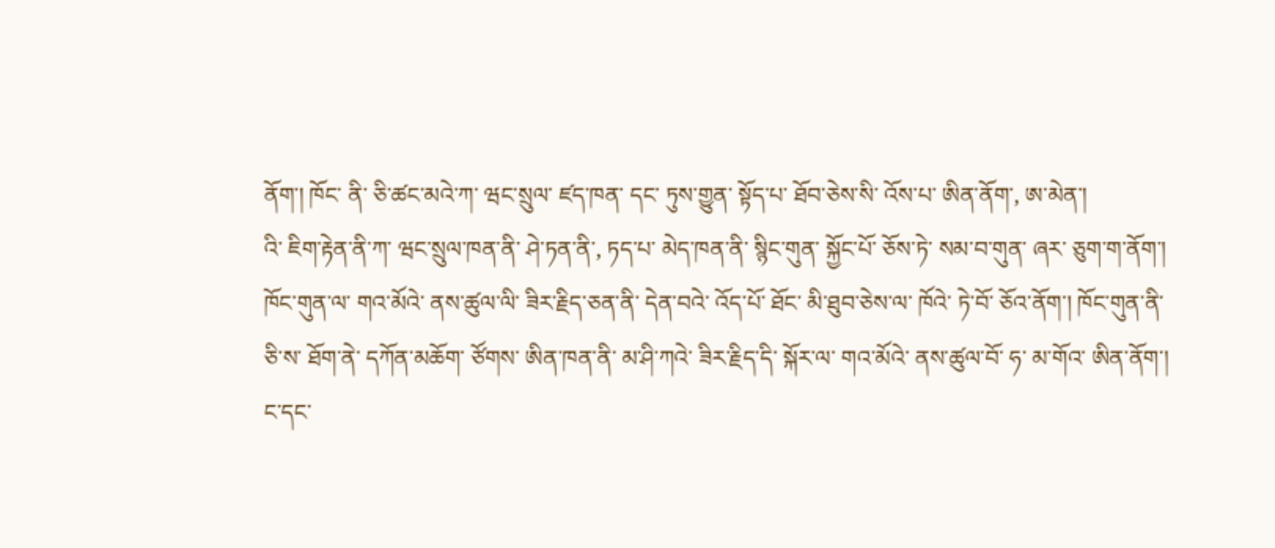ནོག་། ཁོང་ ནི་ ཅི་ཚང་མའེ་ཀ་ ཝང་སྲུལ་ ཛད་ཁན་ དང་ ཏུས་གྱུན་ སྟོད་པ་ ཐོབ་ཅེས་སི་ འོས་པ་ ཨིན་ནོག་, ཨ་མེན་།
འི་ ཇིག་རྟེན་ནི་ཀ་ ཝང་སྲུལ་ཁན་ནི་ ཤེ་ཏན་ནི་, ཏད་པ་ མེད་ཁན་ནི་ སྙིང་གུན་ སྐྱོང་པོ་ ཅོས་ཏེ་ སམ་བ་གུན་ ཞར་ ཅུག་ག་ནོག་། ཁོང་གུན་ལ་ གའ་མོའེ་ ནས་ཚུལ་ལི་ ཟིར་རྗིད་ཅན་ནི་ དེན་བའེ་ འོད་པོ་ ཐོང་ མི་ཐུབ་ཅེས་ལ་ ཁོའེ་ ཏེ་བོ་ ཅོའ་ནོག་། ཁོང་གུན་ནི་ ཅི་ས་ ཐོག་ནེ་ དཀོན་མཆོག་ ཙོགས་ ཨིན་ཁན་ནི་ མ་ཤི་ཀའེ་ ཟིར་རྗིད་དི་ སྐོར་ལ་ གའ་མོའེ་ ནས་ཚུལ་བོ་ ཧ་ མ་གོའ་ ཨིན་ནོག་།
ང་དང་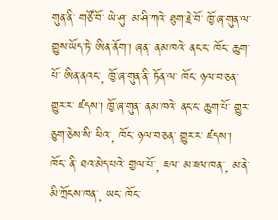གུན་ནི་ གཙོ་བོ་ ཡེ་ཤུ་ མ་ཤི་ཀའེ་ ཐུག་རྗེ་བོ་ ཁྱོ་ཞ་གུན་ལ་ གྱུས་ཡོད་ཏེ་ ཨིན་ནོག་། ཞན་ ནམ་ཁའེ་ ནང་ང་ ཁོང་ ཆུག་པོ་ ཨིན་ནའང་, ཁྱོ་ཞ་གུན་ནི་ ཏོན་ལ་ ཁོང་ ཉལ་བ་ཅན་ གྱུར་ར་ ཛདས་། ཁྱོ་ཞ་གུན་ ནམ་ཁའེ་ ནང་ང་ ཆུག་པོ་ གྱུར་ཅུག་ཅེས་སི་ ཕིའ་, ཁོང་ ཉལ་བ་ཅན་ གྱུར་ར་ ཛདས་།
ཁོང་ ནི་ ཐའ་མེད་པའེ་ གྱལ་པོ་, ཇལ་ མ་ཇལ་ཁན་, མ་ནེ་ མི་ཀྲོངས་ཁན་, ཡང་ ཁོང་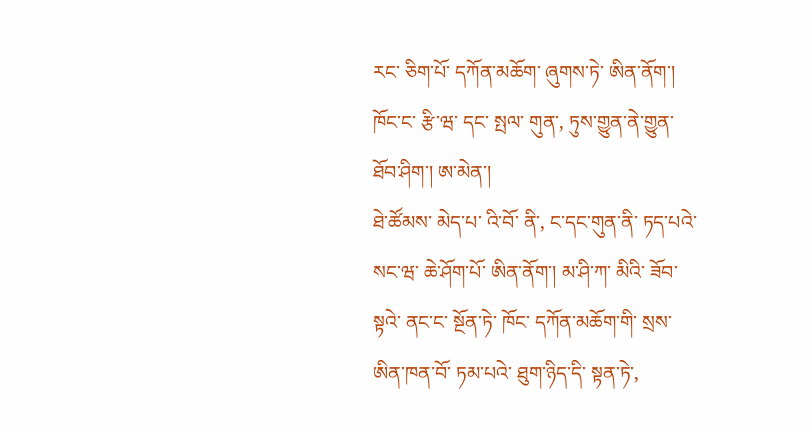རང་ ཅིག་པོ་ དཀོན་མཆོག་ ཞུགས་ཏེ་ ཨིན་ནོག་། ཁོང་ང་ རྩི་ཝ་ དང་ སྤལ་ གུན་, ཏུས་གྱུན་ནེ་གྱུན་ ཐོབ་ཤིག་། ཨ་མེན་།
ཐེ་ཚོམས་ མེད་པ་ འི་བོ་ ནི་, ང་དང་གུན་ནི་ ཏད་པའེ་ སང་ཝ་ ཆེ་ཤོག་པོ་ ཨིན་ནོག་། མ་ཤི་ཀ་ མིའི་ ཟོབ་སྟའེ་ ནང་ང་ སྔོན་ཏེ་ ཁོང་ དཀོན་མཆོག་གི་ སྲས་ ཨིན་ཁན་བོ་ ཏམ་པའེ་ ཐུག་ཉིད་དི་ སྟན་ཏེ་,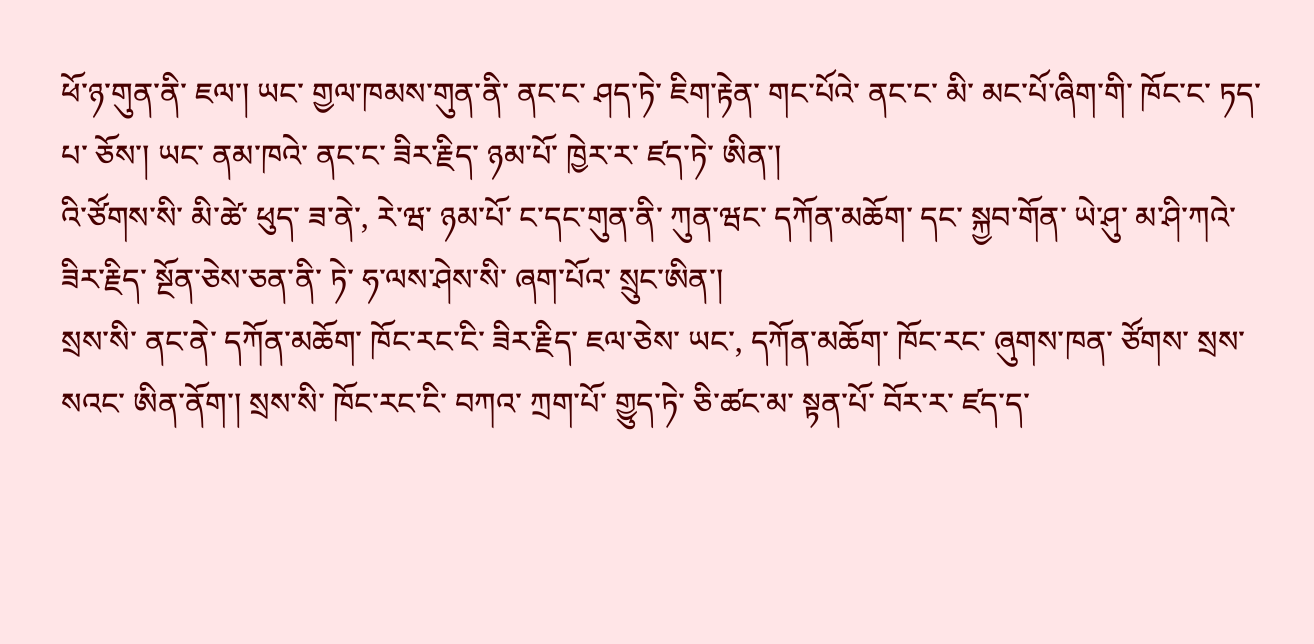ཕོ་ཉ་གུན་ནི་ ཇལ་། ཡང་ གྱལ་ཁམས་གུན་ནི་ ནང་ང་ ཤད་ཏེ་ ཇིག་རྟེན་ གང་པོའེ་ ནང་ང་ མི་ མང་པོ་ཞིག་གི་ ཁོང་ང་ ཏད་པ་ ཅོས་། ཡང་ ནམ་ཁའེ་ ནང་ང་ ཟིར་རྗིད་ ཉམ་པོ་ ཁྱེར་ར་ ཛད་ཏེ་ ཨིན་།
འི་ཙོགས་སི་ མི་ཚེ་ ཕུད་ ཟ་ནེ་, རེ་ཝ་ ཉམ་པོ་ ང་དང་གུན་ནི་ ཀུན་ཝང་ དཀོན་མཆོག་ དང་ སྐྱབ་གོན་ ཡེ་ཤུ་ མ་ཤི་ཀའེ་ ཟིར་རྗིད་ སྔོན་ཅེས་ཅན་ནི་ ཏེ་ ཧ་ལས་ཤེས་སི་ ཞག་པོའ་ སྲུང་ཨིན་།
སྲས་སི་ ནང་ནེ་ དཀོན་མཆོག་ ཁོང་རང་ངི་ ཟིར་རྗིད་ ཇལ་ཅེས་ ཡང་, དཀོན་མཆོག་ ཁོང་རང་ ཞུགས་ཁན་ ཙོགས་ སྲས་སའང་ ཨིན་ནོག་། སྲས་སི་ ཁོང་རང་ངི་ བཀའ་ ཀྲག་པོ་ གྱུད་ཏེ་ ཅི་ཚང་མ་ སྟན་པོ་ བོར་ར་ ཛད་ད་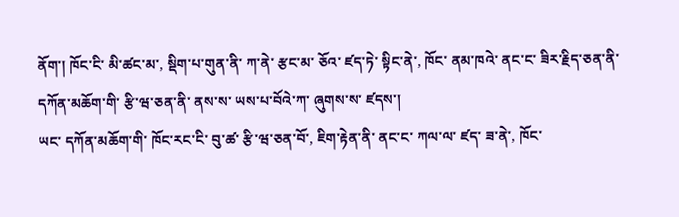ནོག་། ཁོང་ངི་ མི་ཚང་མ་, སྡིག་པ་གུན་ནི་ ཀ་ནེ་ རྩང་མ་ ཅོའ་ ཛད་ཏེ་ སྟིང་ནེ་, ཁོང་ ནམ་ཁའེ་ ནང་ང་ ཟིར་རྗིད་ཅན་ནི་ དཀོན་མཆོག་གི་ རྩི་ཝ་ཅན་ནི་ ནས་ས་ ཡས་པ་བོའེ་ཀ་ ཞུགས་ས་ ཛདས་།
ཡང་ དཀོན་མཆོག་གི་ ཁོང་རང་ངི་ བུ་ཚ་ རྩི་ཝ་ཅན་བོ་, ཇིག་རྟེན་ནི་ ནང་ང་ ཀལ་ལ་ ཛད་ ཟ་ནེ་, ཁོང་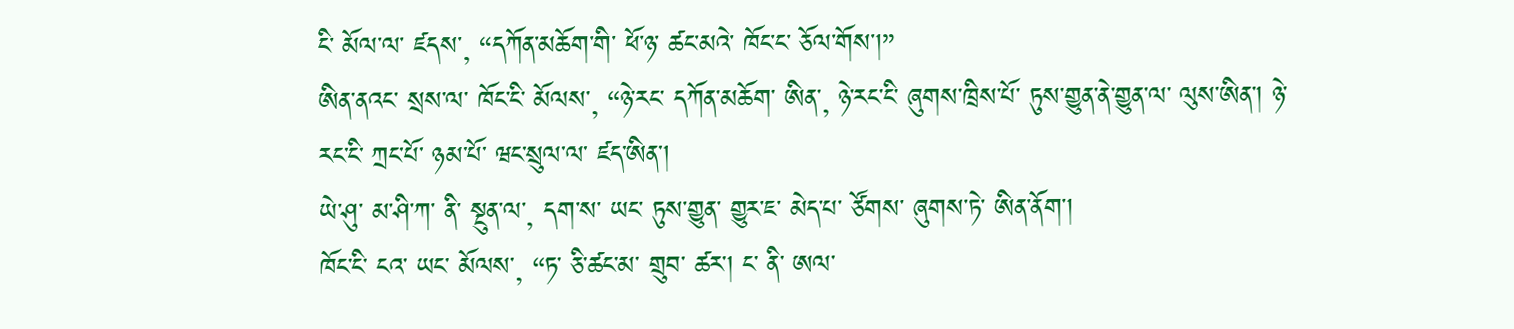ངི་ མོལ་ལ་ ཛདས་, “དཀོན་མཆོག་གི་ ཕོ་ཉ་ ཚང་མའེ་ ཁོང་ང་ ཅོལ་གོས་།”
ཨིན་ནའང་ སྲས་ལ་ ཁོང་ངི་ མོལས་, “ཉེ་རང་ དཀོན་མཆོག་ ཨིན་, ཉེ་རང་ངི་ ཞུགས་ཁྲིས་པོ་ ཏུས་གྱུན་ནེ་གྱུན་ལ་ ལུས་ཨིན་། ཉེ་རང་ངི་ ཀྲང་པོ་ ཉམ་པོ་ ཝང་སྲུལ་ལ་ ཛད་ཨིན་།
ཡེ་ཤུ་ མ་ཤི་ཀ་ ནི་ སྔུན་ལ་, དག་ས་ ཡང་ ཏུས་གྱུན་ གྱུར་ཇ་ མེད་པ་ ཙོགས་ ཞུགས་ཏེ་ ཨིན་ནོག་།
ཁོང་ངི་ ངའ་ ཡང་ མོལས་, “ཏ་ ཅི་ཚང་མ་ གྲུབ་ ཚར་། ང་ ནི་ ཨལ་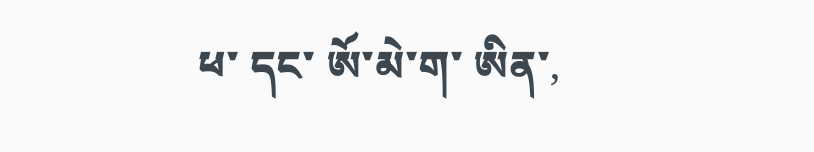ཕ་ དང་ ཨོ་མེ་ག་ ཨིན་,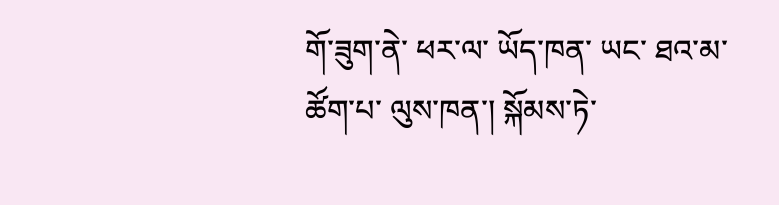གོ་ཟུག་ནེ་ ཕར་ལ་ ཡོད་ཁན་ ཡང་ ཐའ་མ་ ཚོག་པ་ ལུས་ཁན་། སྐོམས་ཏེ་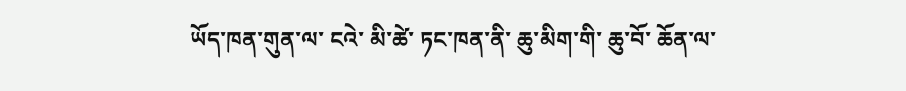ཡོད་ཁན་གུན་ལ་ ངའེ་ མི་ཚེ་ ཏང་ཁན་ནི་ ཆུ་མིག་གི་ ཆུ་བོ་ ཆོན་ལ་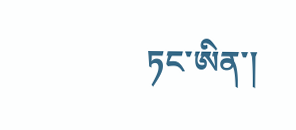ཏང་ཨིན་།